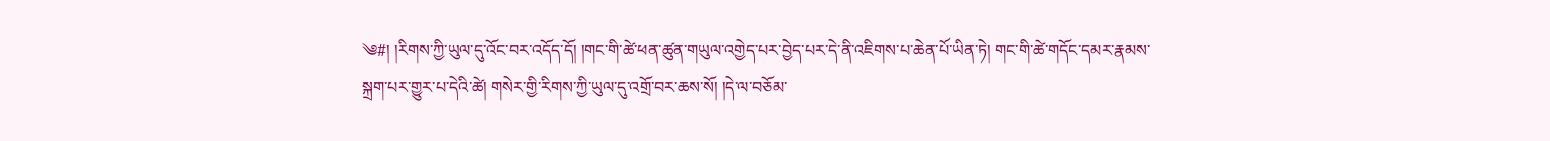༄#། །རིགས་ཀྱི་ཡུལ་དུ་འོང་བར་འདོད་དོ། །གང་གི་ཚེ་ཕན་ཚུན་གཡུལ་འགྱེད་པར་བྱེད་པར་དེ་ནི་འཇིགས་པ་ཆེན་པོ་ཡིན་ཏེ། གང་གི་ཚེ་གདོང་དམར་རྣམས་སྐྲག་པར་གྱུར་པ་དེའི་ཚེ། གསེར་གྱི་རིགས་ཀྱི་ཡུལ་དུ་འགྲོ་བར་ཆས་སོ། །དེ་ལ་བཅོམ་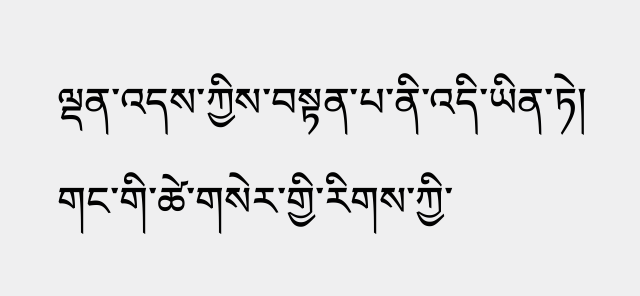ལྡན་འདས་ཀྱིས་བསྟན་པ་ནི་འདི་ཡིན་ཏེ། གང་གི་ཚེ་གསེར་གྱི་རིགས་ཀྱི་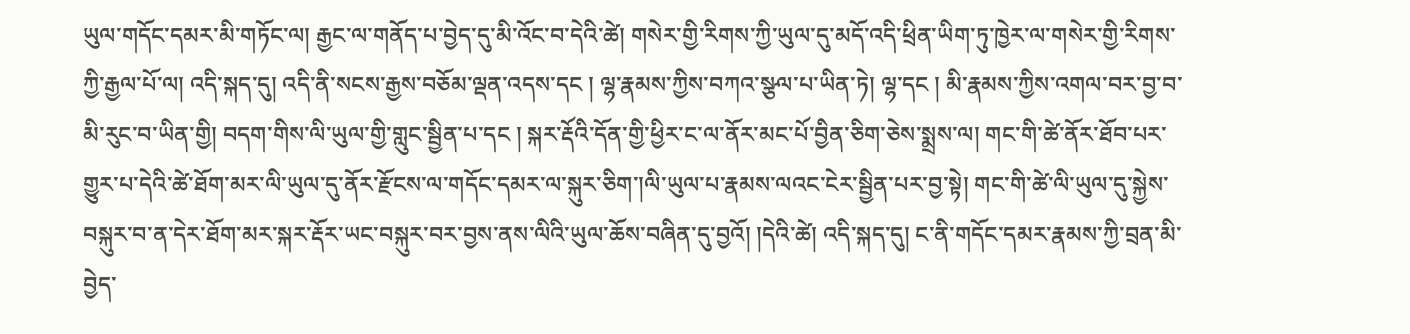ཡུལ་གདོང་དམར་མི་གཏོང་ལ། རྒྱང་ལ་གནོད་པ་བྱེད་དུ་མི་འོང་བ་དེའི་ཚེ། གསེར་གྱི་རིགས་ཀྱི་ཡུལ་དུ་མདོ་འདི་ཕྲིན་ཡིག་ཏུ་ཁྱེར་ལ་གསེར་གྱི་རིགས་ཀྱི་རྒྱལ་པོ་ལ། འདི་སྐད་དུ། འདི་ནི་སངས་རྒྱས་བཅོམ་ལྡན་འདས་དང ། ལྷ་རྣམས་ཀྱིས་བཀའ་སྩལ་པ་ཡིན་ཏེ། ལྷ་དང ། མི་རྣམས་ཀྱིས་འགལ་བར་བྱ་བ་མི་རུང་བ་ཡིན་གྱི། བདག་གིས་ལི་ཡུལ་གྱི་གླུང་སྦྱིན་པ་དང ། སྐར་རྡོའི་དོན་གྱི་ཕྱིར་ང་ལ་ནོར་མང་པོ་བྱིན་ཅིག་ཅེས་སྨྲས་ལ། གང་གི་ཚེ་ནོར་ཐོབ་པར་གྱུར་པ་དེའི་ཚེ་ཐོག་མར་ལི་ཡུལ་དུ་ནོར་རྫོངས་ལ་གདོང་དམར་ལ་སྐུར་ཅིག་།ལི་ཡུལ་པ་རྣམས་ལའང་ངེར་སྦྱིན་པར་བྱ་སྟེ། གང་གི་ཚེ་ལི་ཡུལ་དུ་སྐྱེས་བསྐུར་བ་ན་དེར་ཐོག་མར་སྐར་རྡོར་ཡང་བསྐུར་བར་བྱས་ནས་ལིའི་ཡུལ་ཆོས་བཞིན་དུ་བྱའོ། །དེའི་ཚེ། འདི་སྐད་དུ། ང་ནི་གདོང་དམར་རྣམས་ཀྱི་བྲན་མི་བྱེད་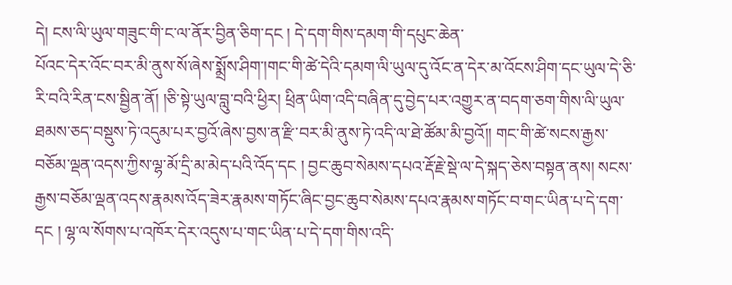དེ། ངས་ལི་ཡུལ་གཟུང་གི་ང་ལ་ནོར་བྱིན་ཅིག་དང ། དེ་དག་གིས་དམག་གི་དཔུང་ཆེན་
པོའང་དེར་འོང་བར་མི་ནུས་སོ་ཞེས་སྨྲོས་ཤིག་།གང་གི་ཚེ་དེའི་དམག་ལི་ཡུལ་དུ་འོང་ན་དེར་མ་འོངས་ཤིག་དང་ཡུལ་དེ་ཅི་རི་བའི་རིན་ངས་སྦྱིན་ནོ། །ཅི་སྟེ་ཡུལ་བླུ་བའི་ཕྱིར། ཕྲིན་ཡིག་འདི་བཞིན་དུ་བྱེད་པར་འགྱུར་ན་བདག་ཅག་གིས་ལི་ཡུལ་ཐམས་ཅད་བསྡུས་ཏེ་འདུམ་པར་བྱའོ་ཞེས་བྱས་ན་རྫི་བར་མི་ནུས་ཏེ་འདི་ལ་ཐེ་ཚོམ་མི་བྱའོ།། གང་གི་ཚེ་སངས་རྒྱས་བཅོམ་ལྡན་འདས་ཀྱིས་ལྷ་མོ་དྲི་མ་མེད་པའི་འོད་དང ། བྱང་ཆུབ་སེམས་དཔའ་རྡོ་རྗེ་སྡེ་ལ་དེ་སྐད་ཅེས་བསྟན་ནས། སངས་རྒྱས་བཅོམ་ལྡན་འདས་རྣམས་འོད་ཟེར་རྣམས་གཏོང་ཞིང་བྱང་ཆུབ་སེམས་དཔའ་རྣམས་གཏོང་བ་གང་ཡིན་པ་དེ་དག་དང ། ལྷ་ལ་སོགས་པ་འཁོར་དེར་འདུས་པ་གང་ཡིན་པ་དེ་དག་གིས་འདི་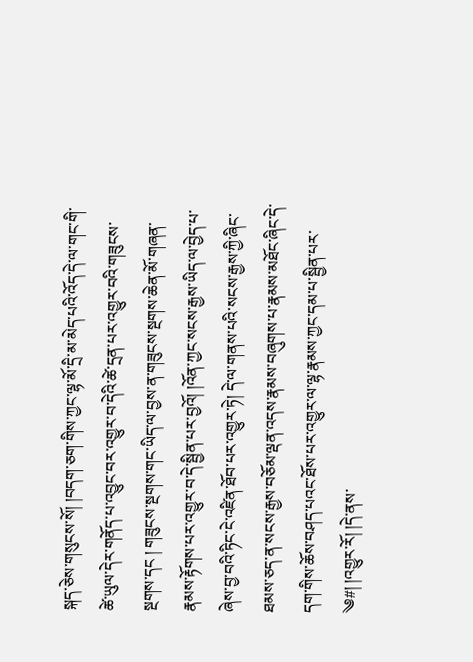སྐད་ཅེས་གསུངས་སོ། །བདག་ཅག་གིས་ཀྱང་ལྷ་མོ་དྲི་མ་མེད་པའི་འོད་དེ་ལ་གང་གི་ཚེ་ཡུལ་དེར་གནོད་པ་འབྱུང་བར་འགྱུར་བ་དེའི་ཚེ་དྲན་པར་འགྱུར་བའི་གཟུངས་སྔགས་དང ། གཟུངས་སྔགས་གང་ཡིད་ལ་བྱས་ན་གཟུངས་སྔགས་ཆེན་མོ་གཞན་རྣམས་རྟོགས་པར་འགྱུར་བ་དེ་སྦྱིན་པར་བྱའོ། །འོན་ཀྱང་སངས་རྒྱས་ཡིད་ལ་བྱེད་པ་ཞེས་བྱ་བའི་ཏིང་ངེ་འཛིན་ཐོབ་པར་འགྱུར་ཏེ། དེ་ལ་གནས་པའི་སངས་རྒྱས་ཀྱི་ཞིང་ཐམས་ཅད་ན་སངས་རྒྱས་བཅོམ་ལྡན་འདས་རྣམས་བཞུགས་པ་རྣམས་མཐོང་ཞིང་དེ་དག་གིས་ཆོས་བཤད་པའང་ཐོས་པར་འགྱུར་ལ་ལྷ་རྣམས་ཀྱང་དམ་པ་སྦྱིན་པར་
༄#། །འགྱུར་རོ། །དེ་ནས་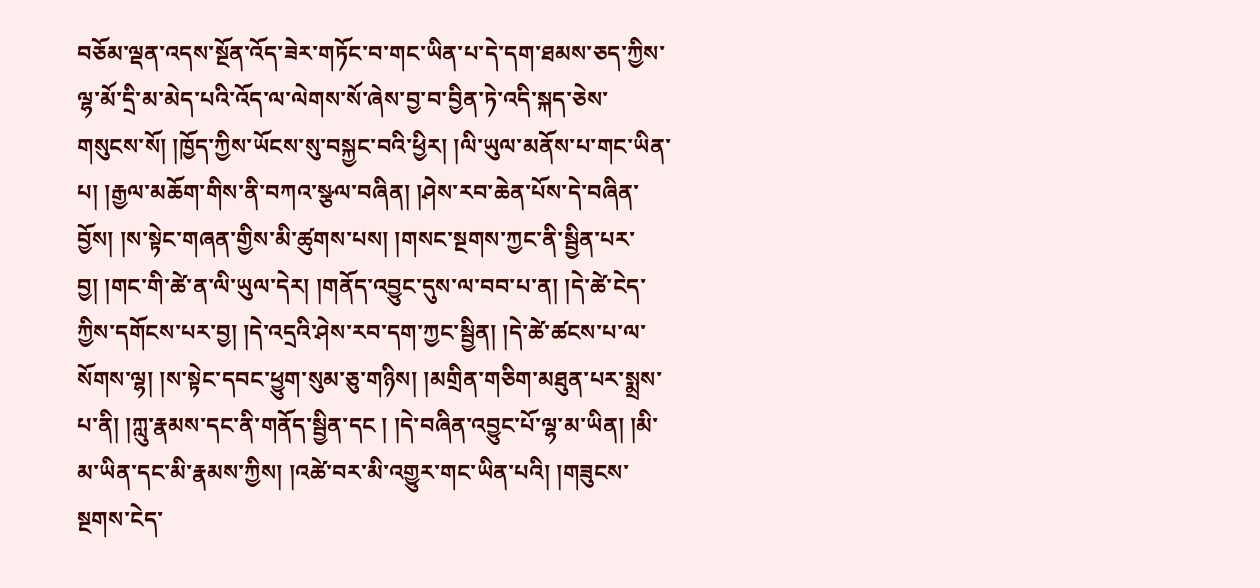བཅོམ་ལྡན་འདས་སྔོན་འོད་ཟེར་གཏོང་བ་གང་ཡིན་པ་དེ་དག་ཐམས་ཅད་ཀྱིས་ལྷ་མོ་དྲི་མ་མེད་པའི་འོད་ལ་ལེགས་སོ་ཞེས་བྱ་བ་བྱིན་ཏེ་འདི་སྐད་ཅེས་གསུངས་སོ། །ཁྱོད་ཀྱིས་ཡོངས་སུ་བསྐྱང་བའི་ཕྱིར། །ལི་ཡུལ་མནོས་པ་གང་ཡིན་པ། །རྒྱལ་མཆོག་གིས་ནི་བཀའ་སྩལ་བཞིན། །ཤེས་རབ་ཆེན་པོས་དེ་བཞིན་བྱོས། །ས་སྟེང་གཞན་གྱིས་མི་ཚུགས་པས། །གསང་སྔགས་ཀྱང་ནི་སྦྱིན་པར་བྱ། །གང་གི་ཚེ་ན་ལི་ཡུལ་དེར། །གནོད་འབྱུང་དུས་ལ་བབ་པ་ན། །དེ་ཚེ་ངེད་ཀྱིས་དགོངས་པར་བྱ། །དེ་འདྲའི་ཤེས་རབ་དག་ཀྱང་སྦྱིན། །དེ་ཚེ་ཚངས་པ་ལ་སོགས་ལྷ། །ས་སྟེང་དབང་ཕྱུག་སུམ་ཅུ་གཉིས། །མགྲིན་གཅིག་མཐུན་པར་སྨྲས་པ་ནི། །ཀླུ་རྣམས་དང་ནི་གནོད་སྦྱིན་དང ། །དེ་བཞིན་འབྱུང་པོ་ལྷ་མ་ཡིན། །མི་མ་ཡིན་དང་མི་རྣམས་ཀྱིས། །འཚེ་བར་མི་འགྱུར་གང་ཡིན་པའི། །གཟུངས་སྔགས་ངེད་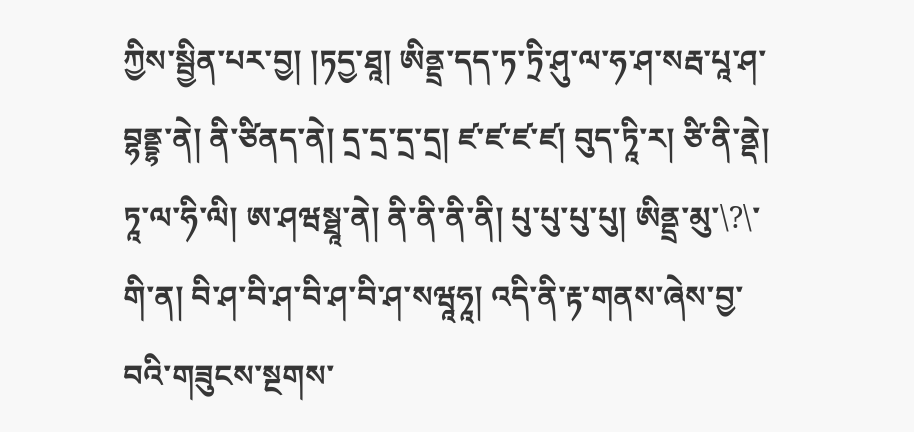ཀྱིས་སྦྱིན་པར་བྱ། །ཏདྱ་ཐཱ། ཨིནྡྲ་དད་ཏ་ཏྲི་ཤུ་ལ་ཧ་ཤ་སརྦ་པཱ་ཤ་བྷནྡྷ་ནེ། ནི་ཙིནད་ནེ། དྲ་དྲ་དྲ་དྲ། ཛ་ཛ་ཛ་ཛ། བུད་ཏཱི་ར། ཙི་ནི་ནྡེ། ཏཱ་ལ་ཧི་ལི། ཨ་ཤཝསྠཱ་ནེ། ནི་ནི་ནི་ནི། པུ་པུ་པུ་པུ། ཨིནྡྲ་མུ་\?\་གི་ན། བི་ཤ་བི་ཤ་བི་ཤ་བི་ཤ་སཝཱཧཱ། འདི་ནི་རྟ་གནས་ཞེས་བྱ་བའི་གཟུངས་སྔགས་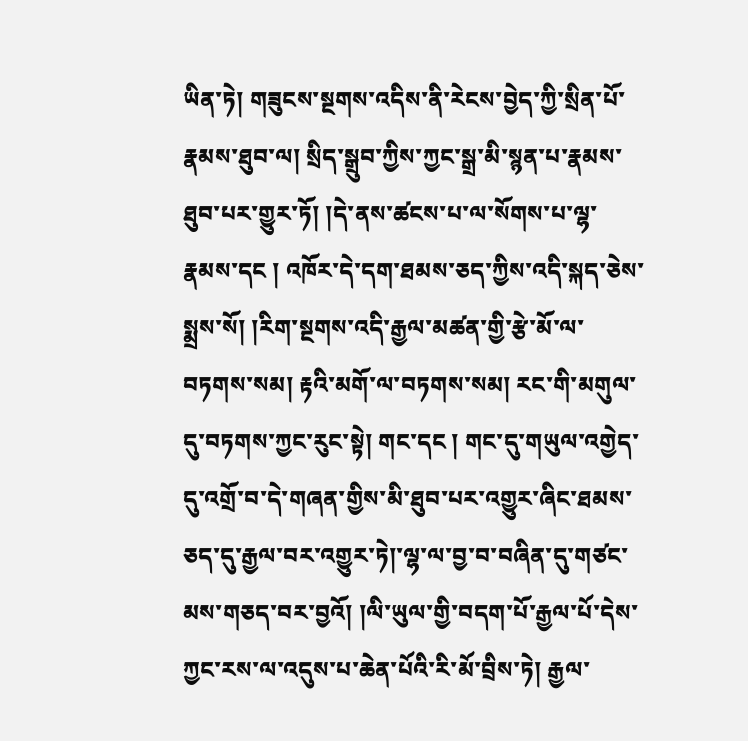ཡིན་ཏེ། གཟུངས་སྔགས་འདིས་ནི་རེངས་བྱེད་ཀྱི་སྲིན་པོ་རྣམས་ཐུབ་ལ། སྲིད་སྒྲུབ་ཀྱིས་ཀྱང་སྒྲ་མི་སྙན་པ་རྣམས་
ཐུབ་པར་གྱུར་ཏོ། །དེ་ནས་ཚངས་པ་ལ་སོགས་པ་ལྷ་རྣམས་དང ། འཁོར་དེ་དག་ཐམས་ཅད་ཀྱིས་འདི་སྐད་ཅེས་སྨྲས་སོ། །རིག་སྔགས་འདི་རྒྱལ་མཚན་གྱི་རྩེ་མོ་ལ་བཏགས་སམ། རྟའི་མགོ་ལ་བཏགས་སམ། རང་གི་མགུལ་དུ་བཏགས་ཀྱང་རུང་སྟེ། གང་དང ། གང་དུ་གཡུལ་འགྱེད་དུ་འགྲོ་བ་དེ་གཞན་གྱིས་མི་ཐུབ་པར་འགྱུར་ཞིང་ཐམས་ཅད་དུ་རྒྱལ་བར་འགྱུར་ཏེ།་ལྷ་ལ་བྱ་བ་བཞིན་དུ་གཙང་མས་གཅད་བར་བྱའོ། །ལི་ཡུལ་གྱི་བདག་པོ་རྒྱལ་པོ་དེས་ཀྱང་རས་ལ་འདུས་པ་ཆེན་པོའི་རི་མོ་བྲིས་ཏེ། རྒྱལ་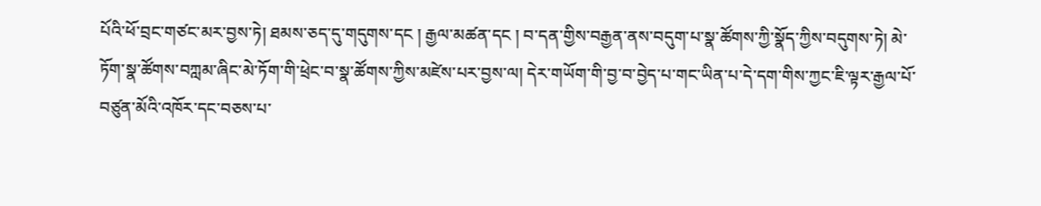པོའི་ཕོ་བྲང་གཙང་མར་བྱས་ཏེ། ཐམས་ཅད་དུ་གདུགས་དང ། རྒྱལ་མཚན་དང ། བ་དན་གྱིས་བརྒྱན་ནས་བདུག་པ་སྣ་ཚོགས་ཀྱི་སྣོད་ཀྱིས་བདུགས་ཏེ། མེ་ཏོག་སྣ་ཚོགས་བཀླམ་ཞིང་མེ་ཏོག་གི་ཕྲེང་བ་སྣ་ཚོགས་ཀྱིས་མཛེས་པར་བྱས་ལ། དེར་གཡོག་གི་བྱ་བ་བྱེད་པ་གང་ཡིན་པ་དེ་དག་གིས་ཀྱང་ཇི་ལྟར་རྒྱལ་པོ་བཙུན་མོའི་འཁོར་དང་བཅས་པ་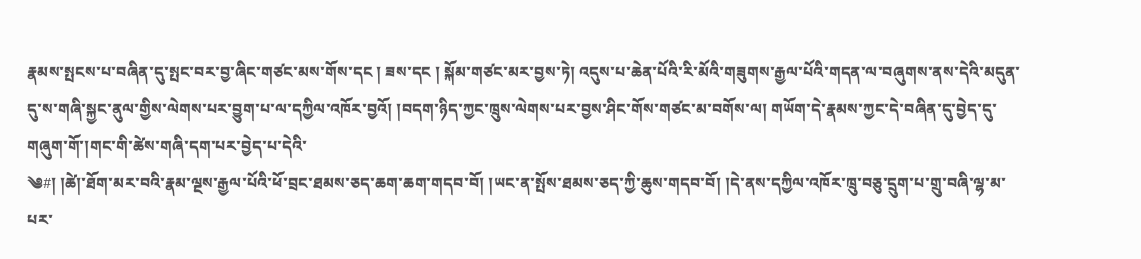རྣམས་སྤངས་པ་བཞིན་དུ་སྤང་བར་བྱ་ཞིང་གཙང་མས་གོས་དང ། ཟས་དང ། སྐོམ་གཙང་མར་བྱས་ཏེ། འདུས་པ་ཆེན་པོའི་རི་མོའི་གཟུགས་རྒྱལ་པོའི་གདན་ལ་བཞུགས་ནས་དེའི་མདུན་དུ་ས་གཞི་སྐྱང་ནུལ་གྱིས་ལེགས་པར་བྱུག་པ་ལ་དཀྱིལ་འཁོར་བྱའོ། །བདག་ཉིད་ཀྱང་ཁྲུས་ལེགས་པར་བྱས་ཤིང་གོས་གཙང་མ་བགོས་ལ། གཡོག་དེ་རྣམས་ཀྱང་དེ་བཞིན་དུ་བྱེད་དུ་གཞུག་གོ་།གང་གི་ཚེས་གཞི་དག་པར་བྱེད་པ་དེའི་
༄#། །ཚེ།་ཐོག་མར་བའི་རྣམ་ལྔས་རྒྱལ་པོའི་ཕོ་བྲང་ཐམས་ཅད་ཆག་ཆག་གདབ་བོ། །ཡང་ན་སྤོས་ཐམས་ཅད་ཀྱི་ཆུས་གདབ་བོ། །དེ་ནས་དཀྱིལ་འཁོར་ཁྲུ་བཅུ་དྲུག་པ་གྲུ་བཞི་ལྷ་མ་པར་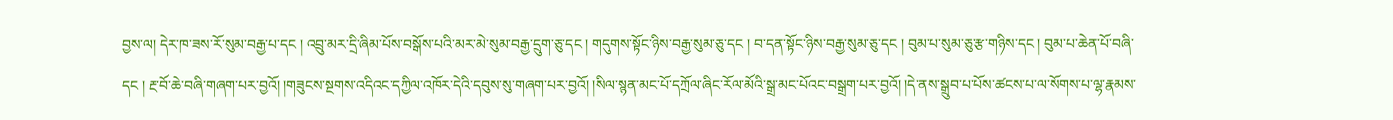བྱས་ལ། དེར་ཁ་ཟས་རོ་སུམ་བརྒྱ་པ་དང ། འབྲུ་མར་དྲི་ཞིམ་པོས་བསྒོས་པའི་མར་མེ་སུམ་བརྒྱ་དྲུག་ཅུ་དང ། གདུགས་སྟོང་ཉིས་བརྒྱ་སུམ་ཅུ་དང ། བ་དན་སྟོང་ཉིས་བརྒྱ་སུམ་ཅུ་དང ། བུམ་པ་སུམ་ཅུ་རྩ་གཉིས་དང ། བུམ་པ་ཆེན་པོ་བཞི་དང ། རྔ་བོ་ཆེ་བཞི་གཞག་པར་བྱའོ། །གཟུངས་སྔགས་འདིའང་དཀྱིལ་འཁོར་དེའི་དབུས་སུ་གཞག་པར་བྱའོ། །སིལ་སྙན་མང་པོ་དཀྲོལ་ཞིང་རོལ་མོའི་སྒྲ་མང་པོའང་བསྒྲག་པར་བྱའོ། །དེ་ནས་སྒྲུབ་པ་པོས་ཚངས་པ་ལ་སོགས་པ་ལྷ་རྣམས་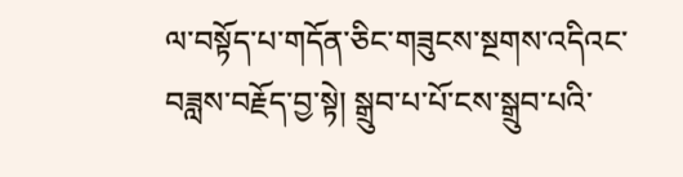ལ་བསྟོད་པ་གདོན་ཅིང་གཟུངས་སྔགས་འདིའང་བཟླས་བརྗོད་བྱ་སྟེ། སྒྲུབ་པ་པོ་ངས་སྒྲུབ་པའི་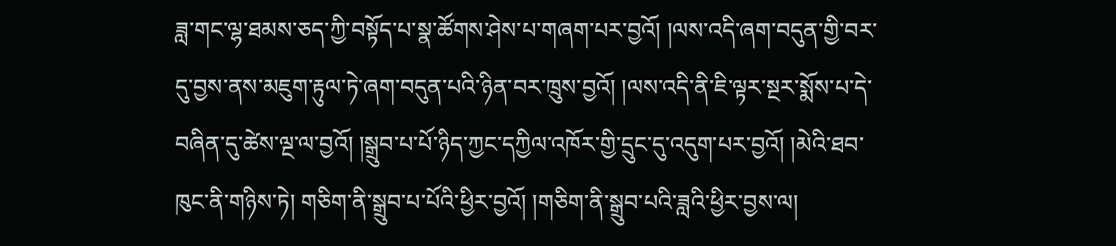ཟླ་གང་ལྷ་ཐམས་ཅད་ཀྱི་བསྟོད་པ་སྣ་ཚོགས་ཤེས་པ་གཞག་པར་བྱའོ། །ལས་འདི་ཞག་བདུན་གྱི་བར་དུ་བྱས་ནས་མཇུག་རྟུལ་ཏེ་ཞག་བདུན་པའི་ཉིན་བར་ཁྲུས་བྱའོ། །ལས་འདི་ནི་ཇི་ལྟར་སྔར་སྨོས་པ་དེ་བཞིན་དུ་ཚེས་ལྔ་ལ་བྱའོ། །སྒྲུབ་པ་པོ་ཉིད་ཀྱང་དཀྱིལ་འཁོར་གྱི་དྲུང་དུ་འདུག་པར་བྱའོ། །མེའི་ཐབ་ཁུང་ནི་གཉིས་ཏེ། གཅིག་ནི་སྒྲུབ་པ་པོའི་ཕྱིར་བྱའོ། །གཅིག་ནི་སྒྲུབ་པའི་ཟླའི་ཕྱིར་བྱས་ལ།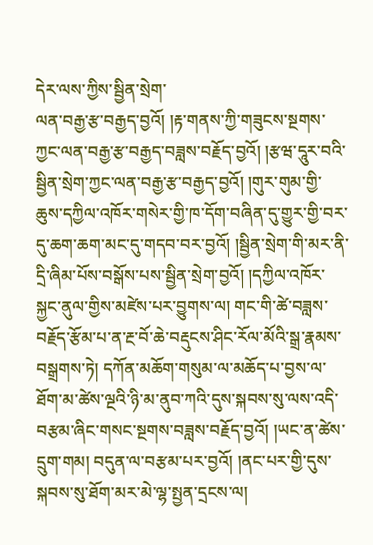དེར་ལས་ཀྱིས་སྦྱིན་སྲེག་
ལན་བརྒྱ་རྩ་བརྒྱད་བྱའོ། །རྟ་གནས་ཀྱི་གཟུངས་སྔགས་ཀྱང་ལན་བརྒྱ་རྩ་བརྒྱད་བཟླས་བརྗོད་བྱའོ། །རྩཝ་དཱུར་བའི་སྦྱིན་སྲེག་ཀྱང་ལན་བརྒྱ་རྩ་བརྒྱད་བྱའོ། །གུར་གུམ་གྱི་ཆུས་དཀྱིལ་འཁོར་གསེར་གྱི་ཁ་དོག་བཞིན་དུ་གྱུར་གྱི་བར་དུ་ཆག་ཆག་མང་དུ་གདབ་བར་བྱའོ། །སྦྱིན་སྲེག་གི་མར་ནི་དྲི་ཞིམ་པོས་བསྒོས་པས་སྦྱིན་སྲེག་བྱའོ། །དཀྱིལ་འཁོར་སྐྱང་ནུལ་གྱིས་མཛེས་པར་བྱུགས་ལ། གང་གི་ཚེ་བཟླས་བརྗོད་རྩོམ་པ་ན་རྔ་བོ་ཆེ་བརྡུངས་ཤིང་རོལ་མོའི་སྒྲ་རྣམས་བསྒྲགས་ཏེ། དཀོན་མཆོག་གསུམ་ལ་མཆོད་པ་བྱས་ལ་ཐོག་མ་ཚེས་ལྔའི་ཉི་མ་ནུབ་ཀའི་དུས་སྐབས་སུ་ལས་འདི་བརྩམ་ཞིང་གསང་སྔགས་བཟླས་བརྗོད་བྱའོ། །ཡང་ན་ཚེས་དྲུག་གམ། བདུན་ལ་བརྩམ་པར་བྱའོ། །ནང་པར་གྱི་དུས་སྐབས་སུ་ཐོག་མར་མེ་ལྷ་སྤྱན་དྲངས་ལ།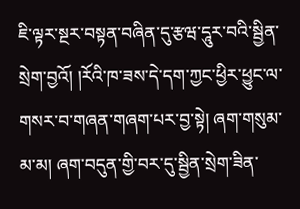ཇི་ལྟར་སྔར་བསྟན་བཞིན་དུ་རྩཝ་དཱུར་བའི་སྦྱིན་སྲེག་བྱའོ། །རོའི་ཁ་ཟས་དེ་དག་ཀྱང་ཕྱིར་ཕྱུང་ལ་གསར་བ་གཞན་གཞག་པར་བྱ་སྟེ། ཞག་གསུམ་མ་མ། ཞག་བདུན་གྱི་བར་དུ་སྦྱིན་སྲེག་ཟིན་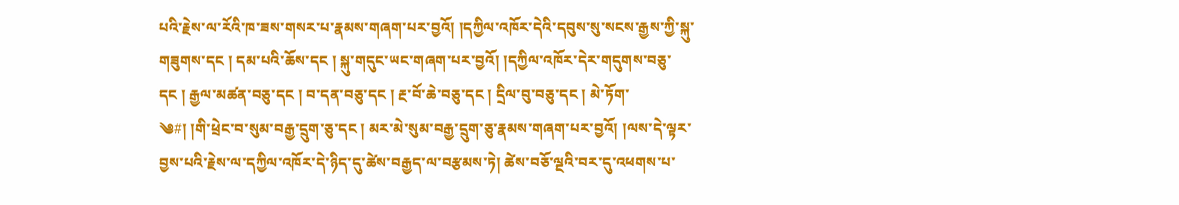པའི་རྗེས་ལ་རོའི་ཁ་ཟས་གསར་པ་རྣམས་གཞག་པར་བྱའོ། །དཀྱིལ་འཁོར་དེའི་དབུས་སུ་སངས་རྒྱས་ཀྱི་སྐུ་གཟུགས་དང ། དམ་པའི་ཆོས་དང ། སྐུ་གདུང་ཡང་གཞག་པར་བྱའོ། །དཀྱིལ་འཁོར་དེར་གདུགས་བཅུ་དང ། རྒྱལ་མཚན་བཅུ་དང ། བ་དན་བཅུ་དང ། རྔ་བོ་ཆེ་བཅུ་དང ། དྲིལ་བུ་བཅུ་དང ། མེ་ཏོག་
༄#། །གི་ཕྲེང་བ་སུམ་བརྒྱ་དྲུག་ཅུ་དང ། མར་མེ་སུམ་བརྒྱ་དྲུག་ཅུ་རྣམས་གཞག་པར་བྱའོ། །ལས་དེ་ལྟར་བྱས་པའི་རྗེས་ལ་དཀྱིལ་འཁོར་དེ་ཉིད་དུ་ཚེས་བརྒྱད་ལ་བརྩམས་ཏེ། ཚེས་བཅོ་ལྔའི་བར་དུ་འཕགས་པ་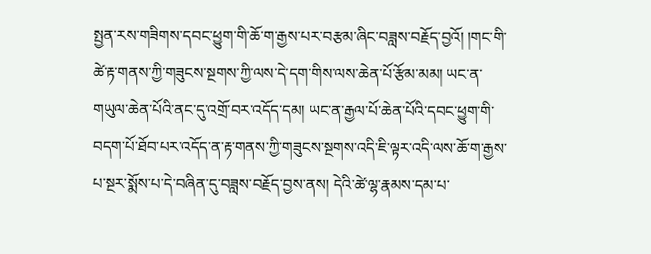སྤྱན་རས་གཟིགས་དབང་ཕྱུག་གི་ཆོ་ག་རྒྱས་པར་བརྩམ་ཞིང་བཟླས་བརྗོད་བྱའོ། །གང་གི་ཚེ་རྟ་གནས་ཀྱི་གཟུངས་སྔགས་ཀྱི་ལས་དེ་དག་གིས་ལས་ཆེན་པོ་རྩོམ་མམ། ཡང་ན་གཡུལ་ཆེན་པོའི་ནང་དུ་འགྲོ་བར་འདོད་དམ། ཡང་ན་རྒྱལ་པོ་ཆེན་པོའི་དབང་ཕྱུག་གི་བདག་པོ་ཐོབ་པར་འདོད་ན་རྟ་གནས་ཀྱི་གཟུངས་སྔགས་འདི་ཇི་ལྟར་འདི་ལས་ཆོ་ག་རྒྱས་པ་སྔར་སྨོས་པ་དེ་བཞིན་དུ་བཟླས་བརྗོད་བྱས་ནས། དེའི་ཚེ་ལྷ་རྣམས་དམ་པ་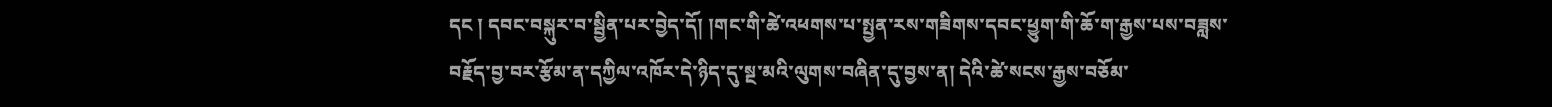དང ། དབང་བསྐུར་བ་སྦྱིན་པར་བྱེད་དོ། །གང་གི་ཚེ་འཕགས་པ་སྤྱན་རས་གཟིགས་དབང་ཕྱུག་གི་ཆོ་ག་རྒྱས་པས་བཟླས་བརྗོད་བྱ་བར་རྩོམ་ན་དཀྱིལ་འཁོར་དེ་ཉིད་དུ་སྔ་མའི་ལུགས་བཞིན་དུ་བྱས་ན། དེའི་ཚེ་སངས་རྒྱས་བཅོམ་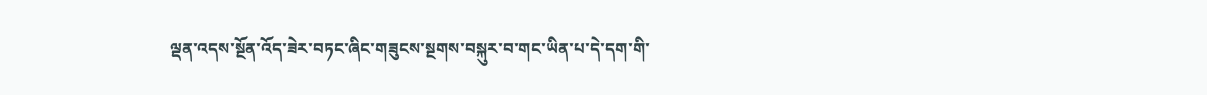ལྡན་འདས་སྔོན་འོད་ཟེར་བཏང་ཞིང་གཟུངས་སྔགས་བསྐུར་བ་གང་ཡིན་པ་དེ་དག་གི་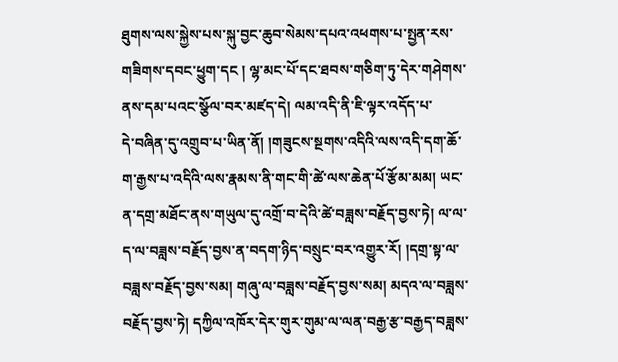ཐུགས་ལས་སྐྱེས་པས་སྐུ་བྱང་ཆུབ་སེམས་དཔའ་འཕགས་པ་སྤྱན་རས་གཟིགས་དབང་ཕྱུག་དང ། ལྷ་མང་པོ་དང་ཐབས་གཅིག་ཏུ་དེར་གཤེགས་ནས་དམ་པའང་སྩོལ་བར་མཛད་དེ། ལམ་འདི་ནི་ཇི་ལྟར་འདོད་པ་
དེ་བཞིན་དུ་འགྲུབ་པ་ཡིན་ནོ། །གཟུངས་སྔགས་འདིའི་ལས་འདི་དག་ཆོ་ག་རྒྱས་པ་འདིའི་ལས་རྣམས་ནི་གང་གི་ཚེ་ལས་ཆེན་པོ་རྩོམ་མམ། ཡང་ན་དགྲ་མཐོང་ནས་གཡུལ་དུ་འགྲོ་བ་དེའི་ཚེ་བཟླས་བརྗོད་བྱས་ཏེ། ལ་ལ་ད་ལ་བཟླས་བརྗོད་བྱས་ན་བདག་ཉིད་བསྲུང་བར་འགྱུར་རོ། །དགྲ་སྟ་ལ་བཟླས་བརྗོད་བྱས་སམ། གཞུ་ལ་བཟླས་བརྗོད་བྱས་སམ། མདའ་ལ་བཟླས་བརྗོད་བྱས་ཏེ། དཀྱིལ་འཁོར་དེར་གུར་གུམ་ལ་ལན་བརྒྱ་རྩ་བརྒྱད་བཟླས་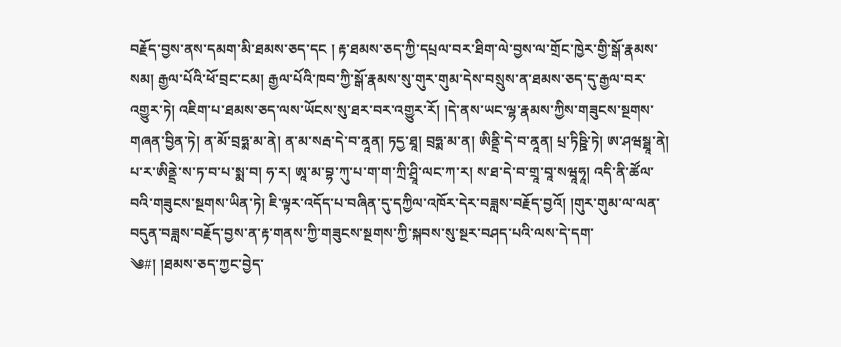བརྗོད་བྱས་ནས་དམག་མི་ཐམས་ཅད་དང ། རྟ་ཐམས་ཅད་ཀྱི་དཔྲལ་བར་ཐིག་ལེ་བྱས་ལ་གྲོང་ཁྱེར་གྱི་སྒོ་རྣམས་སམ། རྒྱལ་པོའི་ཕོ་བྲང་ངམ། རྒྱལ་པོའི་ཁབ་ཀྱི་སྒོ་རྣམས་སུ་གུར་གུམ་དེས་བསྲུས་ན་ཐམས་ཅད་དུ་རྒྱལ་བར་འགྱུར་ཏེ། འཇིག་པ་ཐམས་ཅད་ལས་ཡོངས་སུ་ཐར་བར་འགྱུར་རོ། །དེ་ནས་ཡང་ལྷ་རྣམས་ཀྱིས་གཟུངས་སྔགས་གཞན་བྱིན་ཏེ། ན་མོ་བྲཧྨ་མ་ནེ། ན་མ་སརྦ་དེ་བ་ནཱན། ཏདྱ་ཐཱ། བྲཧྨ་མ་ན། ཨིནྡྲི་དེ་བ་ནཱན། པྲ་ཏིཥྛི་ཏེ། ཨ་ཤཝསྠཱ་ནེ། པ་ར་ཨིནྡྲེ་ས་ཏ་བ་པ་སྨ་བ། ཧ་ར། ཨཱ་མ་བྷ་ཀུ་པ་ག་ག་ཀྲི་ཤྲཱི་ལང་ཀ་ར། ས་ཐ་དེ་བ་གྲཱ་བཱ་སཝཱཧཱ། འདི་ནི་ཚོལ་བའི་གཟུངས་སྔགས་ཡིན་ཏེ། ཇི་ལྟར་འདོད་པ་བཞིན་དུ་དཀྱིལ་འཁོར་དེར་བཟླས་བརྗོད་བྱའོ། །གུར་གུམ་ལ་ལན་བདུན་བཟླས་བརྗོད་བྱས་ན་རྟ་གནས་ཀྱི་གཟུངས་སྔགས་ཀྱི་སྐབས་སུ་སྔར་བཤད་པའི་ལས་དེ་དག་
༄#། །ཐམས་ཅད་ཀྱང་བྱེད་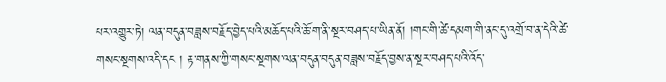པར་འགྱུར་ཏེ། ལན་བདུན་བཟླས་བརྗོད་བྱེད་པའི་མཆོད་པའི་ཆོ་ག་ནི་སྔར་བཤད་པ་ཡིན་ནོ། །གང་གི་ཚེ་དམག་གི་ནང་དུ་འགྲོ་བ་ན་དེའི་ཚེ་གསང་སྔགས་འདི་དང ། རྟ་གནས་ཀྱི་གསང་སྔགས་ལན་བདུན་བདུན་བཟླས་བརྗོད་བྱས་ན་སྔར་བཤད་པའི་འོད་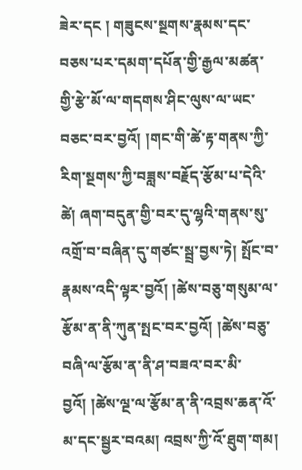ཟེར་དང ། གཟུངས་སྔགས་རྣམས་དང་བཅས་པར་དམག་དཔོན་གྱི་རྒྱལ་མཚན་གྱི་རྩེ་མོ་ལ་གདགས་ཤིང་ལུས་ལ་ཡང་བཅང་བར་བྱའོ། །གང་གི་ཚེ་རྟ་གནས་ཀྱི་རིག་སྔགས་ཀྱི་བཟླས་བརྗོད་རྩོམ་པ་དེའི་ཚེ། ཞག་བདུན་གྱི་བར་དུ་ལྷའི་གནས་སུ་འགྲོ་བ་བཞིན་དུ་གཙང་སྦྲ་བྱས་ཏེ། སྤོང་བ་རྣམས་འདི་ལྟར་བྱའོ། །ཚེས་བཅུ་གསུམ་ལ་རྩོམ་ན་ནི་ཀུན་སྤང་བར་བྱའོ། །ཚེས་བཅུ་བཞི་ལ་རྩོམ་ན་ནི་ཤ་བཟའ་བར་མི་བྱའོ། །ཚེས་ལྔ་ལ་རྩོམ་ན་ནི་འབྲས་ཆན་འོ་མ་དང་སྦྱར་བའམ། འབྲས་ཀྱི་འོ་ཐུག་གམ།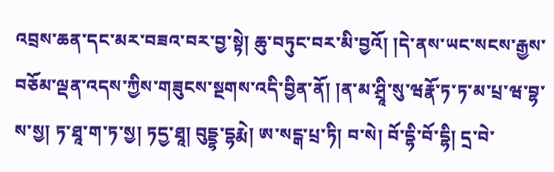འབྲས་ཆན་དང་མར་བཟའ་བར་བྱ་སྟེ། ཆུ་བཏུང་བར་མི་བྱའོ། །དེ་ནས་ཡང་སངས་རྒྱས་བཅོམ་ལྡན་འདས་ཀྱིས་གཟུངས་སྔགས་འདི་བྱིན་ནོ། །ན་མ་ཤྲཱི་སུ་ཝརྣོ་ཏ་ཏ་མ་པྲ་ཝ་བྷ་ས་སྱ། ཏ་ཐཱ་ག་ཏ་སྱ། ཏདྱ་ཐཱ། བུདྡྷ་དྷརྨེ། ཨ་སངྒ་པྲ་ཏི། བ་སེ། བོ་དྷི་བོ་དྷི། དྲ་བེ་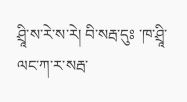ཤྲཱི་ས་རེ་ས་རེ། བི་སརྦ་དུཿ ་ཁ་ཤྲཱི་ལང་ཀ་ར་སརྦ་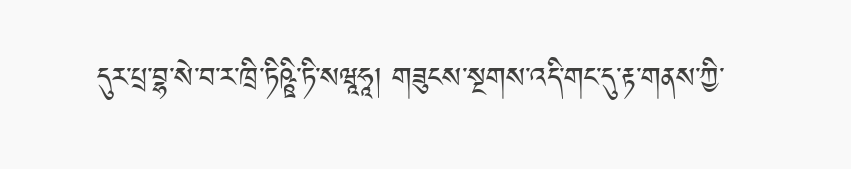དུར་པྲ་བྷ་སེ་བ་ར་ཁྲི་ཏིཥྛི་ཏི་སཝཱཧཱ། གཟུངས་སྔགས་འདི་གང་དུ་རྟ་གནས་ཀྱི་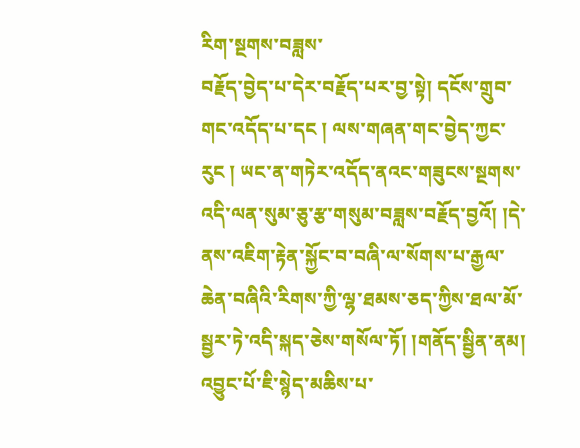རིག་སྔགས་བཟླས་
བརྗོད་བྱེད་པ་དེར་བརྗོད་པར་བྱ་སྟེ། དངོས་གྲུབ་གང་འདོད་པ་དང ། ལས་གཞན་གང་བྱེད་ཀྱང་རུང ། ཡང་ན་གཏེར་འདོད་ནའང་གཟུངས་སྔགས་འདི་ལན་སུམ་ཅུ་རྩ་གསུམ་བཟླས་བརྗོད་བྱའོ། །དེ་ནས་འཇིག་རྟེན་སྐྱོང་བ་བཞི་ལ་སོགས་པ་རྒྱལ་ཆེན་བཞིའི་རིགས་ཀྱི་ལྷ་ཐམས་ཅད་ཀྱིས་ཐལ་མོ་སྦྱར་ཏེ་འདི་སྐད་ཅེས་གསོལ་ཏོ། །གནོད་སྦྱིན་ནམ། འབྱུང་པོ་ཇི་སྙེད་མཆིས་པ་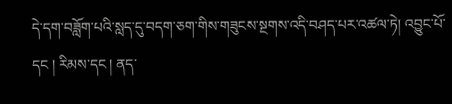དེ་དག་བཟློག་པའི་སླད་དུ་བདག་ཅག་གིས་གཟུངས་སྔགས་འདི་བཤད་པར་འཚལ་ཏེ། འབྱུང་པོ་དང ། རིམས་དང ། ནད་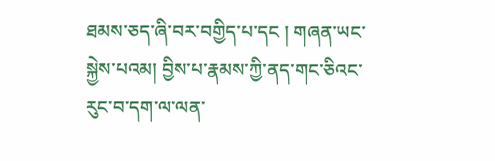ཐམས་ཅད་ཞི་བར་བགྱིད་པ་དང ། གཞན་ཡང་སྐྱེས་པའམ། བྱིས་པ་རྣམས་ཀྱི་ནད་གང་ཅིའང་རུང་བ་དག་ལ་ལན་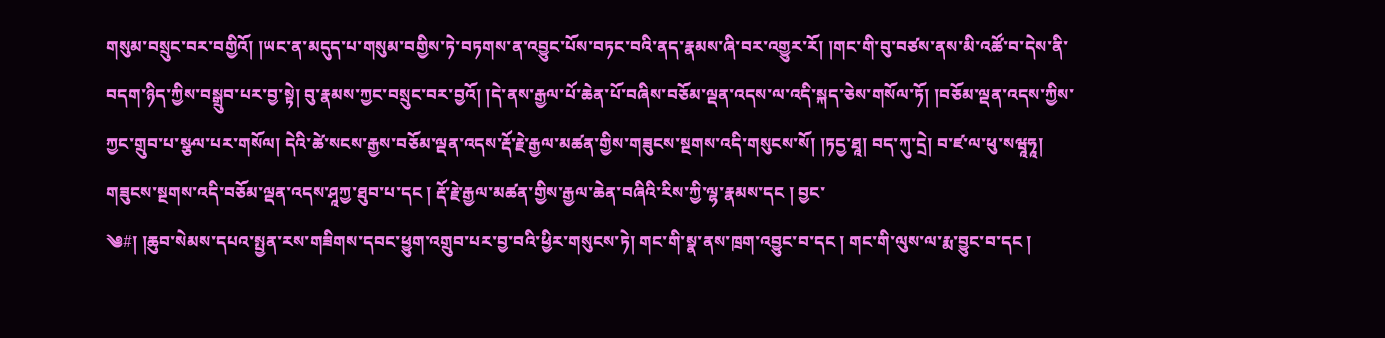གསུམ་བསྲུང་བར་བགྱིའོ། །ཡང་ན་མདུད་པ་གསུམ་བགྱིས་ཏེ་བཏགས་ན་འབྱུང་པོས་བཏང་བའི་ནད་རྣམས་ཞི་བར་འགྱུར་རོ། །གང་གི་བུ་བཙས་ནས་མི་འཚོ་བ་དེས་ནི་བདག་ཉིད་ཀྱིས་བསྒྲུབ་པར་བྱ་སྟེ། བུ་རྣམས་ཀྱང་བསྲུང་བར་བྱའོ། །དེ་ནས་རྒྱལ་པོ་ཆེན་པོ་བཞིས་བཅོམ་ལྡན་འདས་ལ་འདི་སྐད་ཅེས་གསོལ་ཏོ། །བཅོམ་ལྡན་འདས་ཀྱིས་ཀྱང་གྲུབ་པ་སྩལ་པར་གསོལ། དེའི་ཚེ་སངས་རྒྱས་བཅོམ་ལྡན་འདས་རྡོ་རྗེ་རྒྱལ་མཚན་གྱིས་གཟུངས་སྔགས་འདི་གསུངས་སོ། །ཏདྱ་ཐཱ། བད་ཀུ་དྲེ། བ་ཛ་ལ་ཕུ་སཝཱཧཱ། གཟུངས་སྔགས་འདི་བཅོམ་ལྡན་འདས་ཤཱཀྱ་ཐུབ་པ་དང ། རྡོ་རྗེ་རྒྱལ་མཚན་གྱིས་རྒྱལ་ཆེན་བཞིའི་རིས་ཀྱི་ལྷ་རྣམས་དང ། བྱང་
༄#། །ཆུབ་སེམས་དཔའ་སྤྱན་རས་གཟིགས་དབང་ཕྱུག་འགྲུབ་པར་བྱ་བའི་ཕྱིར་གསུངས་ཏེ། གང་གི་སྣ་ནས་ཁྲག་འབྱུང་བ་དང ། གང་གི་ལུས་ལ་རྨ་བྱུང་བ་དང །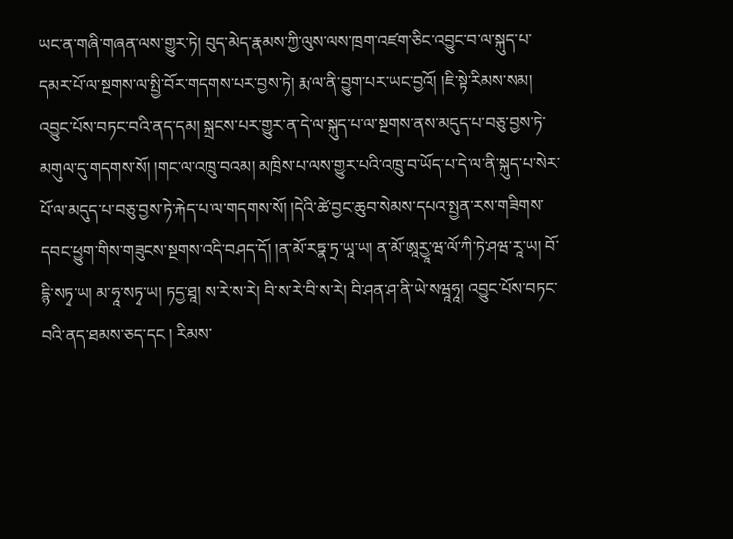ཡང་ན་གཞི་གཞན་ལས་གྱུར་ཏེ། བུད་མེད་རྣམས་ཀྱི་ལུས་ལས་ཁྲག་འཛག་ཅིང་འབྱུང་བ་ལ་སྐུད་པ་དམར་པོ་ལ་སྔགས་ལ་སྤྱི་བོར་གདགས་པར་བྱས་ཏེ། རྨ་ལ་ནི་བྱུག་པར་ཡང་བྱའོ། །ཇི་སྟེ་རིམས་སམ། འབྱུང་པོས་བཏང་བའི་ནད་དམ། སྐྲངས་པར་གྱུར་ན་དེ་ལ་སྐུད་པ་ལ་སྔགས་ནས་མདུད་པ་བཅུ་བྱས་ཏེ་མགུལ་དུ་གདགས་སོ། །གང་ལ་འཁྲུ་བའམ། མཁྲིས་པ་ལས་གྱུར་པའི་འཁྲུ་བ་ཡོད་པ་དེ་ལ་ནི་སྐུད་པ་སེར་པོ་ལ་མདུད་པ་བཅུ་བྱས་ཏེ་རྐེད་པ་ལ་གདགས་སོ། །དེའི་ཚེ་བྱང་ཆུབ་སེམས་དཔའ་སྤྱན་རས་གཟིགས་དབང་ཕྱུག་གིས་གཟུངས་སྔགས་འདི་བཤད་དོ། །ན་མོ་རཏྣ་ཏྲ་ཡཱ་ཡ། ན་མོ་ཨཱརྱཱ་ཝ་ལོ་ཀི་ཏེ་ཤཝ་རཱ་ཡ། བོ་དྙི་སཏྭ་ཡ། མ་ཧཱ་སཏྭ་ཡ། ཏདྱ་ཐཱ། ས་རེ་ས་རེ། བི་ས་རེ་བི་ས་རེ། བི་ཤན་ཤ་ནི་ཡེ་སཝཱཧཱ། འབྱུང་པོས་བཏང་བའི་ནད་ཐམས་ཅད་དང ། རིམས་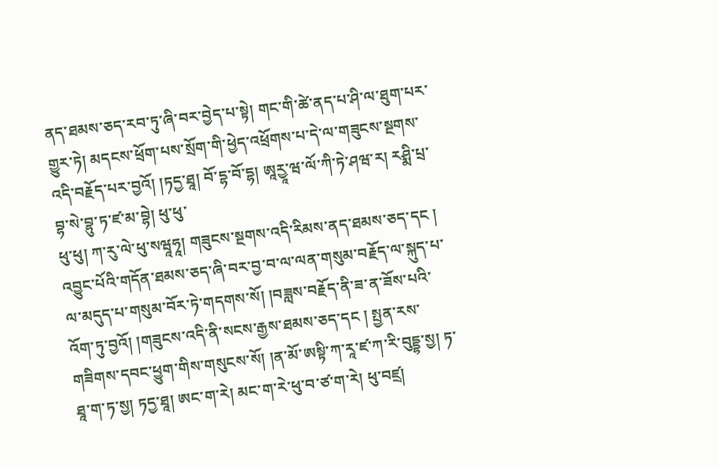ནད་ཐམས་ཅད་རབ་ཏུ་ཞི་བར་བྱེད་པ་སྟེ། གང་གི་ཚེ་ནད་པ་ཤི་ལ་ཐུག་པར་གྱུར་ཏེ། མདངས་ཕྲོག་པས་སྲོག་གི་ཕྱེད་འཕྲོགས་པ་དེ་ལ་གཟུངས་སྔགས་འདི་བརྗོད་པར་བྱའོ། །ཏདྱ་ཐཱ། བོ་དྷ་བོ་དྷ། ཨཱརྱཱ་ཝ་ལོ་ཀི་ཏེ་ཤཝ་ར། རཤྨི་པྲ་བྷ་སེ་བྷུ་ཏ་ཛ་མ་བྷེ། ཕུ་ཕུ་
ཕུ་ཕུ། ཀ་རུ་ལེ་ཕུ་སཝཱཧཱ། གཟུངས་སྔགས་འདི་རིམས་ནད་ཐམས་ཅད་དང ། འབྱུང་པོའི་གདོན་ཐམས་ཅད་ཞི་བར་བྱ་བ་ལ་ལན་གསུམ་བརྗོད་ལ་སྐུད་པ་ལ་མདུད་པ་གསུམ་བོར་ཏེ་གདགས་སོ། །བཟླས་བརྗོད་ནི་ཟ་ན་ཟོས་པའི་འོག་ཏུ་བྱའོ། །གཟུངས་འདི་ནི་སངས་རྒྱས་ཐམས་ཅད་དང ། སྤྱན་རས་གཟིགས་དབང་ཕྱུག་གིས་གསུངས་སོ། །ན་མོ་ཨསྟི་ཀ་རཱ་ཛ་ཀ་རི་བུདྡྷ་སྱ། ཏ་ཐཱ་ག་ཏ་སྱ། ཏདྱ་ཐཱ། ཨང་ག་རེ། མང་ག་རེ་ཕུ་བ་ཙ་ག་རེ། ཕུ་བཛྲ།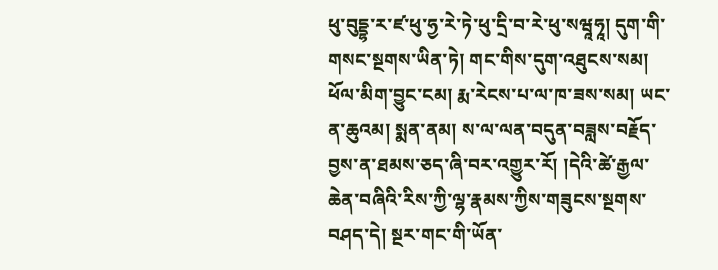ཕུ་བུདྡྷ་ར་ཛ་ཕུ་ཧྱ་རེ་ཏེ་ཕུ་དྲི་བ་རེ་ཕུ་སཝཱཧཱ། དུག་གི་གསང་སྔགས་ཡིན་ཏེ། གང་གིས་དུག་འཐུངས་སམ། ཕོལ་མིག་བྱུང་ངམ། རྨ་རེངས་པ་ལ་ཁ་ཟས་སམ། ཡང་ན་ཆུའམ། སྨན་ནམ། ས་ལ་ལན་བདུན་བཟླས་བརྗོད་བྱས་ན་ཐམས་ཅད་ཞི་བར་འགྱུར་རོ། །དེའི་ཚེ་རྒྱལ་ཆེན་བཞིའི་རིས་ཀྱི་ལྷ་རྣམས་ཀྱིས་གཟུངས་སྔགས་བཤད་དེ། སྔར་གང་གི་ཡོན་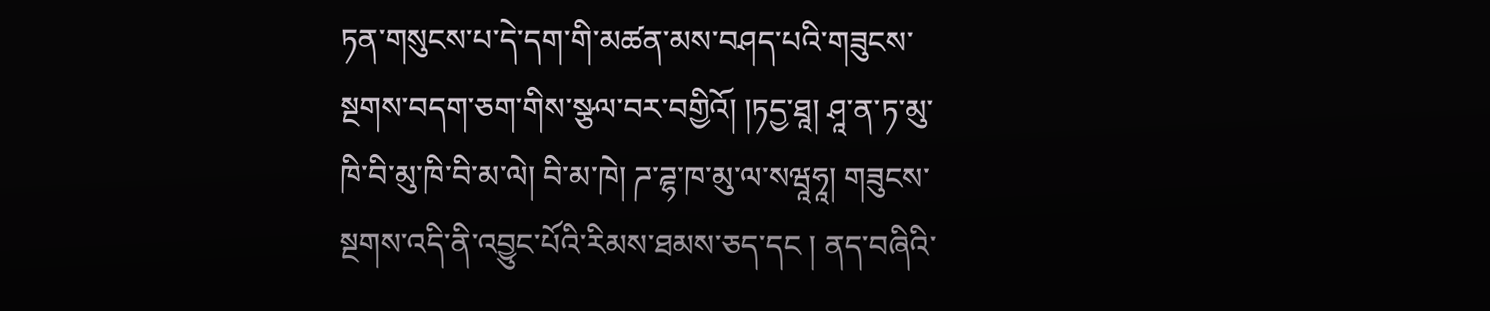ཏན་གསུངས་པ་དེ་དག་གི་མཚན་མས་བཤད་པའི་གཟུངས་སྔགས་བདག་ཅག་གིས་སྩལ་བར་བགྱིའོ། །ཏདྱ་ཐཱ། ཤཱ་ན་ཏ་མུ་ཁི་བི་མུ་ཁི་བི་མ་ལེ། བི་མ་ཁེ། ཌ་ཌྷ་ཁ་མུ་ལ་སཝཱཧཱ། གཟུངས་སྔགས་འདི་ནི་འབྱུང་པོའི་རིམས་ཐམས་ཅད་དང ། ནད་བཞིའི་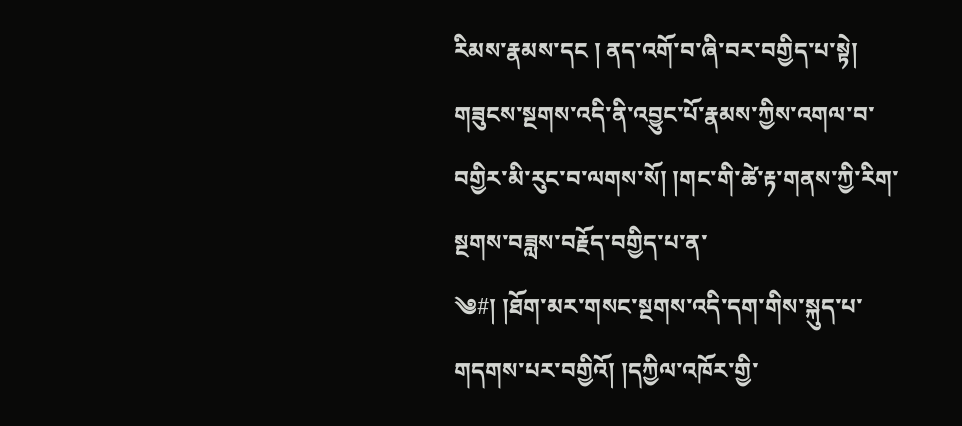རིམས་རྣམས་དང ། ནད་འགོ་བ་ཞི་བར་བགྱིད་པ་སྟེ། གཟུངས་སྔགས་འདི་ནི་འབྱུང་པོ་རྣམས་ཀྱིས་འགལ་བ་བགྱིར་མི་རུང་བ་ལགས་སོ། །གང་གི་ཚེ་རྟ་གནས་ཀྱི་རིག་སྔགས་བཟླས་བརྗོད་བགྱིད་པ་ན་
༄#། །ཐོག་མར་གསང་སྔགས་འདི་དག་གིས་སྐུད་པ་གདགས་པར་བགྱིའོ། །དཀྱིལ་འཁོར་གྱི་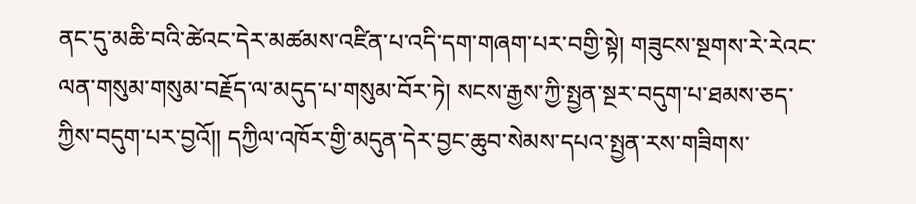ནང་དུ་མཆི་བའི་ཚེའང་དེར་མཚམས་འཛིན་པ་འདི་དག་གཞག་པར་བགྱི་སྟེ། གཟུངས་སྔགས་རེ་རེའང་ལན་གསུམ་གསུམ་བརྗོད་ལ་མདུད་པ་གསུམ་བོར་ཏེ། སངས་རྒྱས་ཀྱི་སྤྱན་སྔར་བདུག་པ་ཐམས་ཅད་ཀྱིས་བདུག་པར་བྱའོ།། དཀྱིལ་འཁོར་གྱི་མདུན་དེར་བྱང་ཆུབ་སེམས་དཔའ་སྤྱན་རས་གཟིགས་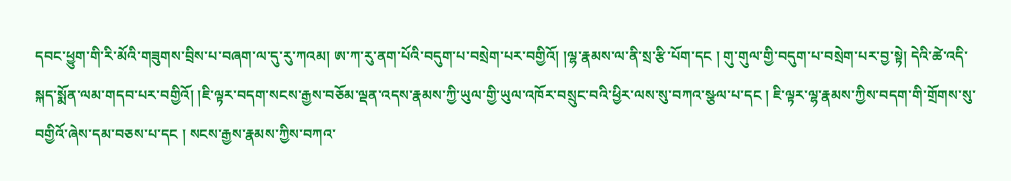དབང་ཕྱུག་གི་རི་མོའི་གཟུགས་བྲིས་པ་བཞག་ལ་དུ་རུ་ཀའམ། ཨ་ཀ་རུ་ནག་པོའི་བདུག་པ་བསྲེག་པར་བགྱིའོ། །ལྷ་རྣམས་ལ་ནི་སྲ་རྩི་པོག་དང ། གུ་གུལ་གྱི་བདུག་པ་བསྲེག་པར་བྱ་སྟེ། དེའི་ཚེ་འདི་སྐད་སྨོན་ལམ་གདབ་པར་བགྱིའོ། །ཇི་ལྟར་བདག་སངས་རྒྱས་བཅོམ་ལྡན་འདས་རྣམས་ཀྱི་ཡུལ་གྱི་ཡུལ་འཁོར་བསྲུང་བའི་ཕྱིར་ལས་སུ་བཀའ་སྩལ་པ་དང ། ཇི་ལྟར་ལྷ་རྣམས་ཀྱིས་བདག་གི་གྲོགས་སུ་བགྱིའོ་ཞེས་དམ་བཅས་པ་དང ། སངས་རྒྱས་རྣམས་ཀྱིས་བཀའ་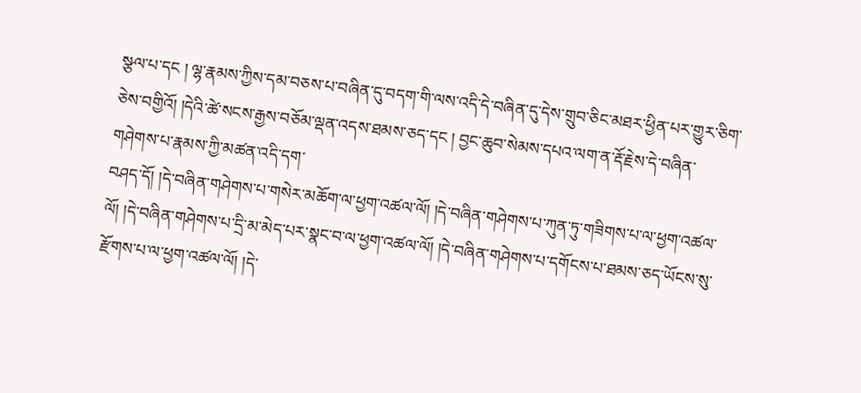སྩལ་པ་དང ། ལྷ་རྣམས་ཀྱིས་དམ་བཅས་པ་བཞིན་དུ་བདག་གི་ལས་འདི་དེ་བཞིན་དུ་དེས་གྲུབ་ཅིང་མཐར་ཕྱིན་པར་གྱུར་ཅིག་ཅེས་བགྱིའོ། །དེའི་ཚེ་སངས་རྒྱས་བཅོམ་ལྡན་འདས་ཐམས་ཅད་དང ། བྱང་ཆུབ་སེམས་དཔའ་ལག་ན་རྡོ་རྗེས་དེ་བཞིན་གཤེགས་པ་རྣམས་ཀྱི་མཚན་འདི་དག་
བཤད་དོ། །དེ་བཞིན་གཤེགས་པ་གསེར་མཆོག་ལ་ཕྱག་འཚལ་ལོ། །དེ་བཞིན་གཤེགས་པ་ཀུན་ཏུ་གཟིགས་པ་ལ་ཕྱག་འཚལ་ལོ། །དེ་བཞིན་གཤེགས་པ་དྲི་མ་མེད་པར་སྣང་བ་ལ་ཕྱག་འཚལ་ལོ། །དེ་བཞིན་གཤེགས་པ་དགོངས་པ་ཐམས་ཅད་ཡོངས་སུ་རྫོགས་པ་ལ་ཕྱག་འཚལ་ལོ། །དེ་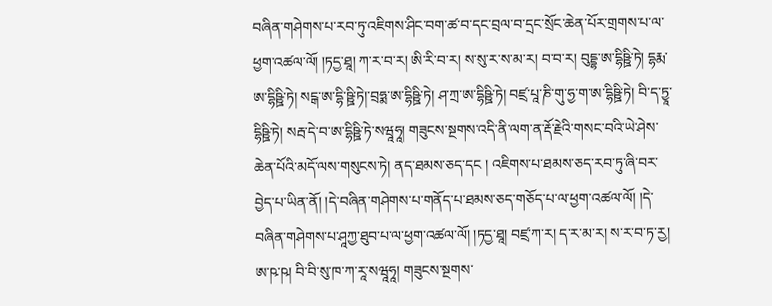བཞིན་གཤེགས་པ་རབ་ཏུ་འཇིགས་ཤིང་བག་ཚ་བ་དང་བྲལ་བ་དྲང་སྲོང་ཆེན་པོར་གྲགས་པ་ལ་ཕྱག་འཚལ་ལོ། །ཏདྱ་ཐཱ། ཀ་ར་བ་ར། ཨི་རི་བ་ར། ས་སུ་ར་ས་མ་ར། བ་བ་ར། བུདྡྷ་ཨ་དྷིཥྛི་ཏེ། དྷརྨ་ཨ་དྷིཥྛི་ཏེ། སངྒ་ཨ་དྷི་ཥྛི་ཏེ།་བྲཧྨ་ཨ་དྷིཥྛི་ཏེ། ཤ་ཀྲ་ཨ་དྷིཥྛི་ཏེ། བཛྲ་པཱ་ཎི་གུ་ཧྱ་ག་ཨ་དྷིཥྛི་ཏེ། བི་ད་ཏྱཱ་དྷིཥྛི་ཏེ། སརྦ་དེ་བ་ཨ་དྷིཥྛི་ཏེ་སཝཱཧཱ། གཟུངས་སྔགས་འདི་ནི་ལག་ན་རྡོ་རྗེའི་གསང་བའི་ཡེ་ཤེས་ཆེན་པོའི་མདོ་ལས་གསུངས་ཏེ། ནད་ཐམས་ཅད་དང ། འཇིགས་པ་ཐམས་ཅད་རབ་ཏུ་ཞི་བར་བྱེད་པ་ཡིན་ནོ། །དེ་བཞིན་གཤེགས་པ་གནོད་པ་ཐམས་ཅད་གཅོད་པ་ལ་ཕྱག་འཚལ་ལོ། །དེ་བཞིན་གཤེགས་པ་ཤཱཀྱ་ཐུབ་པ་ལ་ཕྱག་འཚལ་ལོ། །ཏདྱ་ཐཱ། བཛྲ་ཀ་ར། ད་ར་མ་ར། ས་ར་བ་ཏ་རྱ། ཨ་ཥ་ཥ། བི་བི་སུ་ཁ་ཀ་རཱ་སཝཱཧཱ། གཟུངས་སྔགས་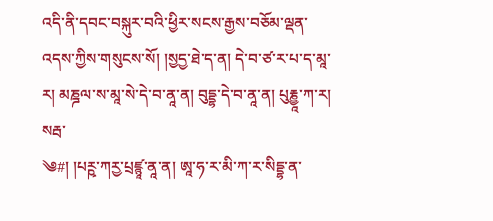འདི་ནི་དབང་བསྐུར་བའི་ཕྱིར་སངས་རྒྱས་བཅོམ་ལྡན་འདས་ཀྱིས་གསུངས་སོ། །སྱདྱ་ཐེ་ད་ན། དེ་བ་ཙ་ར་པ་ད་མཱ་ར། མཎྜལ་ས་མཱ་སེ་དེ་བ་ནཱ་ན། བུདྡྷ་དེ་བ་ནཱ་ན། པུརྞྱཱ་ཀ་ར། སརྦ་
༄#། །པཪྵ་ཀརྱ་པྲཛྙཱ་ནཱ་ན། ཨཱ་ཧ་ར་མི་ཀ་ར་སིདྡྷ་ན་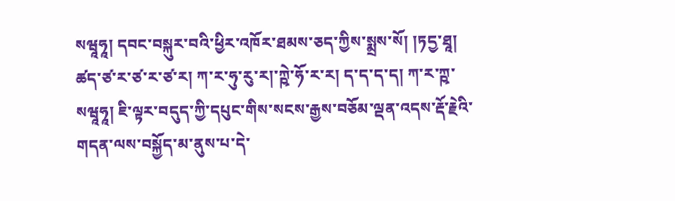སཝཱཧཱ། དབང་བསྐུར་བའི་ཕྱིར་འཁོར་ཐམས་ཅད་ཀྱིས་སྨྲས་སོ། །ཏདྱ་ཐཱ། ཚད་ཙ་ར་ཙ་ར་ཙ་ར། ཀ་ར་ཧུ་རུ་ར།་ཀྵེ་ཧོ་ར་ར། ད་ད་ད་ད། ཀ་ར་ཀྵ་སཝཱཧཱ། ཇི་ལྟར་བདུད་ཀྱི་དཔུང་གིས་སངས་རྒྱས་བཅོམ་ལྡན་འདས་རྡོ་རྗེའི་གདན་ལས་བསྐྱོད་མ་ནུས་པ་དེ་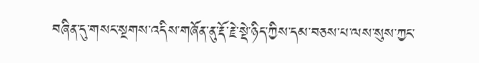བཞིན་དུ་གསང་སྔགས་འདིས་གཞོན་ནུ་རྡོ་རྗེ་སྡེ་ཉིད་ཀྱིས་དམ་བཅས་པ་ལས་སུས་ཀྱང་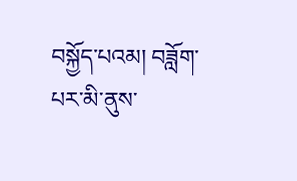བསྐྱོད་པའམ། བཟློག་པར་མི་ནུས་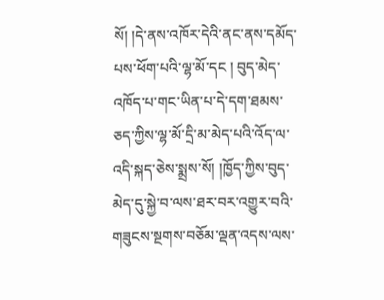སོ། །དེ་ནས་འཁོར་དེའི་ནང་ནས་དམོད་པས་ཕོག་པའི་ལྷ་མོ་དང ། བུད་མེད་འཁོད་པ་གང་ཡིན་པ་དེ་དག་ཐམས་ཅད་ཀྱིས་ལྷ་མོ་དྲི་མ་མེད་པའི་འོད་ལ་འདི་སྐད་ཅེས་སྨྲས་སོ། །ཁྱོད་ཀྱིས་བུད་མེད་དུ་སྐྱེ་བ་ལས་ཐར་བར་འགྱུར་བའི་གཟུངས་སྔགས་བཅོམ་ལྡན་འདས་ལས་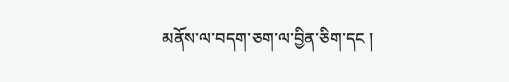མནོས་ལ་བདག་ཅག་ལ་བྱིན་ཅིག་དང །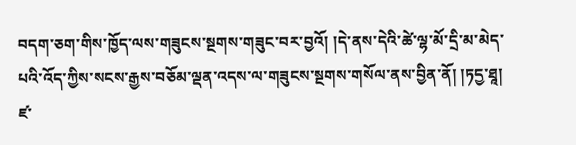བདག་ཅག་གིས་ཁྱོད་ལས་གཟུངས་སྔགས་གཟུང་བར་བྱའོ། །དེ་ནས་དེའི་ཚེ་ལྷ་མོ་དྲི་མ་མེད་པའི་འོད་ཀྱིས་སངས་རྒྱས་བཅོམ་ལྡན་འདས་ལ་གཟུངས་སྔགས་གསོལ་ནས་བྱིན་ནོ། །ཏདྱ་ཐཱ། ཛ་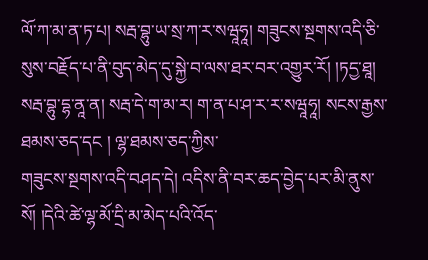ལོ་ཀ་མ་ན་ཏ་པ། སརྦ་བྷུ་ཡ་སྲ་ཀ་ར་སཝཱཧཱ། གཟུངས་སྔགས་འདི་ཅི་སུས་བརྗོད་པ་ནི་བུད་མེད་དུ་སྐྱེ་བ་ལས་ཐར་བར་འགྱུར་རོ། །ཏདྱ་ཐཱ། སརྦ་བྷུ་དྷ་ནཱ་ན། སརྦ་དེ་ག་མ་ར། ག་ན་པ་ཤ་ར་ར་སཝཱཧཱ། སངས་རྒྱས་ཐམས་ཅད་དང ། ལྷ་ཐམས་ཅད་ཀྱིས་
གཟུངས་སྔགས་འདི་བཤད་དེ། འདིས་ནི་བར་ཆད་བྱེད་པར་མི་ནུས་སོ། །དེའི་ཚེ་ལྷ་མོ་དྲི་མ་མེད་པའི་འོད་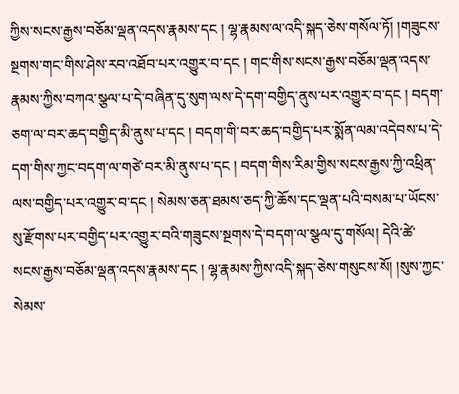ཀྱིས་སངས་རྒྱས་བཅོམ་ལྡན་འདས་རྣམས་དང ། ལྷ་རྣམས་ལ་འདི་སྐད་ཅེས་གསོལ་ཏོ། །གཟུངས་སྔགས་གང་གིས་ཤེས་རབ་འཐོབ་པར་འགྱུར་བ་དང ། གང་གིས་སངས་རྒྱས་བཅོམ་ལྡན་འདས་རྣམས་ཀྱིས་བཀའ་སྩལ་པ་དེ་བཞིན་དུ་སུག་ལས་དེ་དག་བགྱིད་ནུས་པར་འགྱུར་བ་དང ། བདག་ཅག་ལ་བར་ཆད་བགྱིད་མི་ནུས་པ་དང ། བདག་གི་བར་ཆད་བགྱིད་པར་སྨོན་ལམ་འདེབས་པ་དེ་དག་གིས་ཀྱང་བདག་ལ་གཙེ་བར་མི་ནུས་པ་དང ། བདག་གིས་རིམ་གྱིས་སངས་རྒྱས་ཀྱི་འཕྲིན་ལས་བགྱིད་པར་འགྱུར་བ་དང ། སེམས་ཅན་ཐམས་ཅད་ཀྱི་ཆོས་དང་ལྡན་པའི་བསམ་པ་ཡོངས་སུ་རྫོགས་པར་བགྱིད་པར་འགྱུར་བའི་གཟུངས་སྔགས་དེ་བདག་ལ་སྩལ་དུ་གསོལ། དེའི་ཚེ་སངས་རྒྱས་བཅོམ་ལྡན་འདས་རྣམས་དང ། ལྷ་རྣམས་ཀྱིས་འདི་སྐད་ཅེས་གསུངས་སོ། །སུས་ཀྱང་སེམས་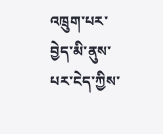འཁྲུག་པར་བྱེད་མི་ནུས་པར་ངེད་ཀྱིས་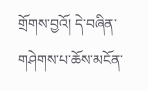གྲོགས་བྱའོ། དེ་བཞིན་གཤེགས་པ་ཆོས་མངོན་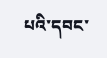པའི་དབང་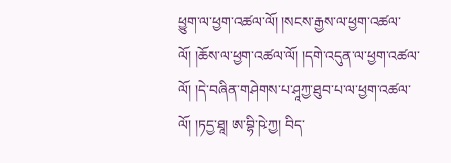ཕྱུག་ལ་ཕྱག་འཚལ་ལོ། །སངས་རྒྱས་ལ་ཕྱག་འཚལ་ལོ། །ཆོས་ལ་ཕྱག་འཚལ་ལོ། །དགེ་འདུན་ལ་ཕྱག་འཚལ་ལོ། །དེ་བཞིན་གཤེགས་པ་ཤཱཀྱ་ཐུབ་པ་ལ་ཕྱག་འཚལ་ལོ། །ཏདྱ་ཐཱ། ཨ་བྷི་ཥེ་ཀྱ། བིད་